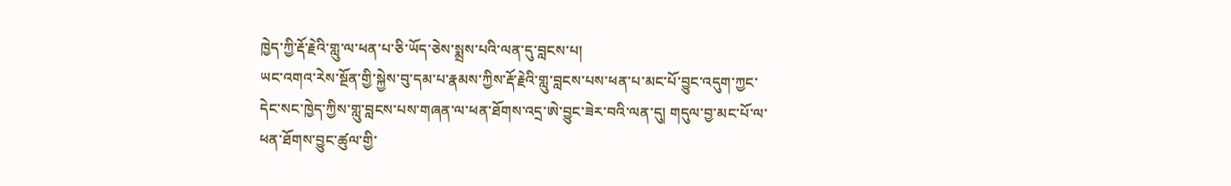ཁྱེད་ཀྱི་རྡོ་རྗེའི་གླུ་ལ་ཕན་པ་ཅི་ཡོད་ཅེས་སྨྲས་པའི་ལན་དུ་བླངས་པ།
ཡང་འགའ་རེས་སྔོན་གྱི་སྐྱེས་བུ་དམ་པ་རྣམས་ཀྱིས་རྡོ་རྗེའི་གླུ་བླངས་པས་ཕན་པ་མང་པོ་བྱུང་འདུག་ཀྱང་དེང་སང་ཁྱེད་ཀྱིས་གླུ་བླངས་པས་གཞན་ལ་ཕན་ཐོགས་འདྲ་ཨེ་བྱུང་ཟེར་བའི་ལན་དུ། གདུལ་བྱ་མང་པོ་ལ་ཕན་ཐོགས་བྱུང་ཚུལ་གྱི་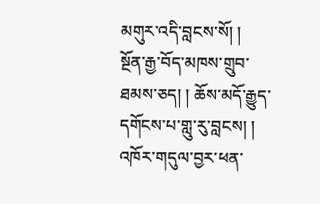མགུར་འདི་བླངས་སོ། །
སྔོན་རྒྱ་བོད་མཁས་གྲུབ་ཐམས་ཅད། ། ཆོས་མདོ་རྒྱུད་དགོངས་པ་གླུ་རུ་བླངས། ། འཁོར་གདུལ་བྱར་ཕན་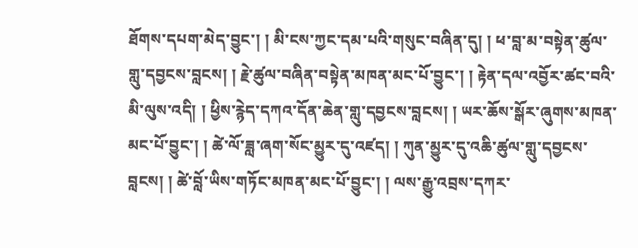ཐོགས་དཔག་མེད་བྱུང་། ། མི་ངས་ཀྱང་དམ་པའི་གསུང་བཞིན་དུ། ། ཕ་བླ་མ་བསྟེན་ཚུལ་གླུ་དབྱངས་བླངས། ། རྗེ་ཚུལ་བཞིན་བསྟེན་མཁན་མང་པོ་བྱུང་། ། རྟེན་དལ་འབྱོར་ཚང་བའི་མི་ལུས་འདི། ། ཕྱིས་རྙེད་དཀའ་དོན་ཆེན་གླུ་དབྱངས་བླངས། ། ཡར་ཆོས་སྒོར་ཞུགས་མཁན་མང་པོ་བྱུང་། ། ཚེ་ལོ་ཟླ་ཞག་སོང་མྱུར་དུ་འཛད། ། ཀུན་མྱུར་དུ་འཆི་ཚུལ་གླུ་དབྱངས་བླངས། ། ཚེ་བློ་ཡིས་གཏོང་མཁན་མང་པོ་བྱུང་། ། ལས་རྒྱུ་འབྲས་དཀར་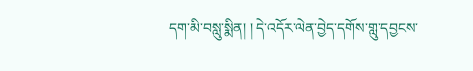དག་མི་བསླུ་སྨིན། ། དེ་འདོར་ལེན་བྱེད་དགོས་གླུ་དབྱངས་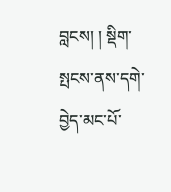བླངས། ། སྡིག་སྤངས་ནས་དགེ་བྱེད་མང་པོ་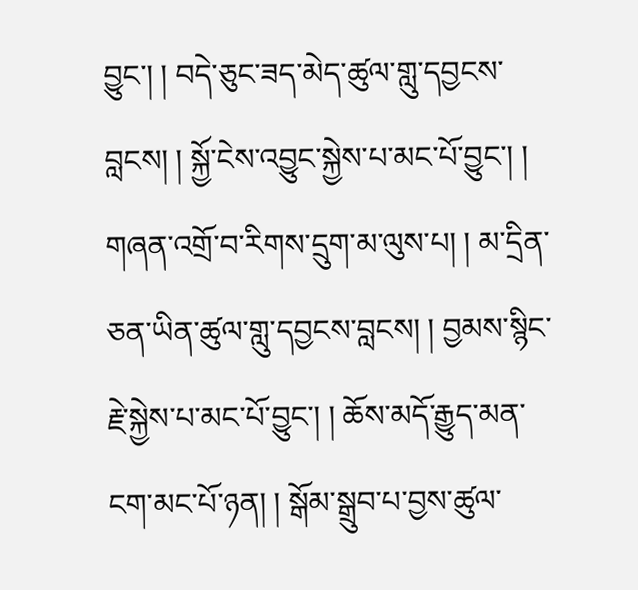བྱུང་། ། བདེ་ཅུང་ཟད་མེད་ཚུལ་གླུ་དབྱངས་བླངས། ། སྐྱོ་ངེས་འབྱུང་སྐྱེས་པ་མང་པོ་བྱུང་། ། གཞན་འགྲོ་བ་རིགས་དྲུག་མ་ལུས་པ། ། མ་དྲིན་ཅན་ཡིན་ཚུལ་གླུ་དབྱངས་བླངས། ། བྱམས་སྙིང་རྗེ་སྐྱེས་པ་མང་པོ་བྱུང་། ། ཆོས་མདོ་རྒྱུད་མན་ངག་མང་པོ་ཉན། ། སྒོམ་སྒྲུབ་པ་བྱས་ཚུལ་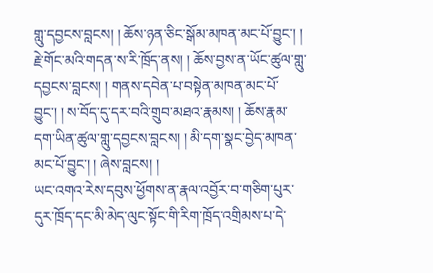གླུ་དབྱངས་བླངས། ། ཆོས་ཉན་ཅིང་སྒོམ་མཁན་མང་པོ་བྱུང་། ། རྗེ་གོང་མའི་གདན་ས་རི་ཁྲོད་ནས། ། ཆོས་བྱས་ན་ཡོང་ཚུལ་གླུ་དབྱངས་བླངས། ། གནས་དབེན་པ་བསྟེན་མཁན་མང་པོ་བྱུང་། ། ས་བོད་དུ་དར་བའི་གྲུབ་མཐའ་རྣམས། ། ཆོས་རྣམ་དག་ཡིན་ཚུལ་གླུ་དབྱངས་བླངས། ། མི་དག་སྣང་བྱེད་མཁན་མང་པོ་བྱུང་། ། ཞེས་བླངས། །
ཡང་འགའ་རེས་དབུས་ཕྱོགས་ན་རྣལ་འབྱོར་བ་གཅིག་པུར་དུར་ཁྲོད་དང་མི་མེད་ལུང་སྟོང་གི་རིག་ཁྲོད་འགྲིམས་པ་དེ་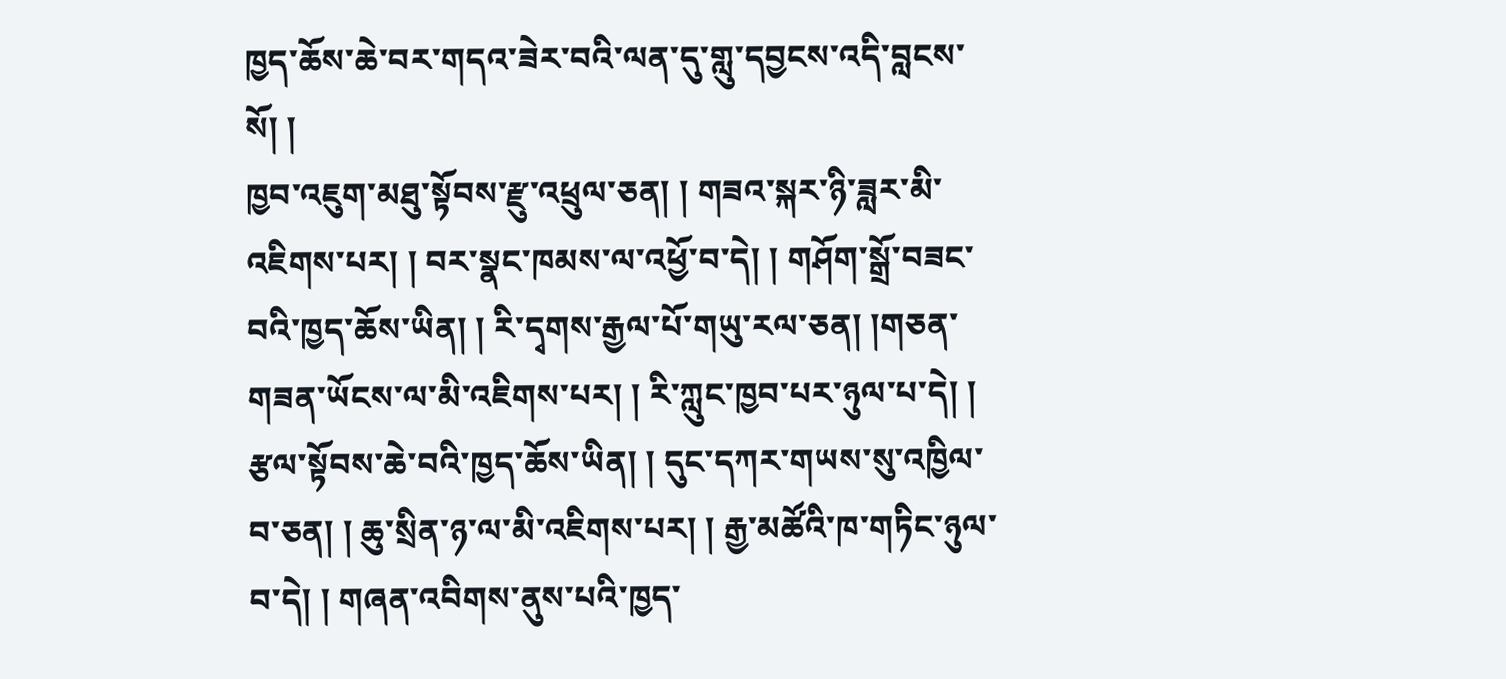ཁྱད་ཆོས་ཆེ་བར་གདའ་ཟེར་བའི་ལན་དུ་གླུ་དབྱངས་འདི་བླངས་སོ། །
ཁྱབ་འཇུག་མཐུ་སྟོབས་རྫུ་འཕྲུལ་ཅན། ། གཟའ་སྐར་ཉི་ཟླར་མི་འཇིགས་པར། ། བར་སྣང་ཁམས་ལ་འཕྱོ་བ་དེ། ། གཤོག་སྒྲོ་བཟང་བའི་ཁྱད་ཆོས་ཡིན། ། རི་དྭགས་རྒྱལ་པོ་གཡུ་རལ་ཅན། །གཅན་གཟན་ཡོངས་ལ་མི་འཇིགས་པར། ། རི་ཀླུང་ཁྱབ་པར་ཉུལ་པ་དེ། ། རྩལ་སྟོབས་ཆེ་བའི་ཁྱད་ཆོས་ཡིན། ། དུང་དཀར་གཡས་སུ་འཁྱིལ་བ་ཅན། ། ཆུ་སྲིན་ཉ་ལ་མི་འཇིགས་པར། ། རྒྱ་མཚོའི་ཁ་གཏིང་ཉུལ་བ་དེ། ། གཞན་འབིགས་ནུས་པའི་ཁྱད་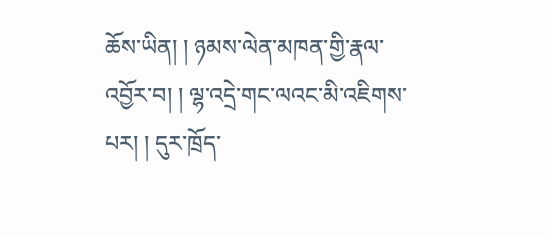ཆོས་ཡིན། ། ཉམས་ལེན་མཁན་གྱི་རྣལ་འབྱོར་བ། ། ལྷ་འདྲེ་གང་ལའང་མི་འཇིགས་པར། ། དུར་ཁྲོད་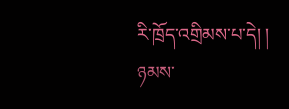རི་ཁྲོད་འགྲིམས་པ་དེ། ། ཉམས་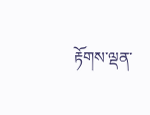རྟོགས་ལྡན་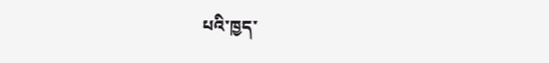པའི་ཁྱད་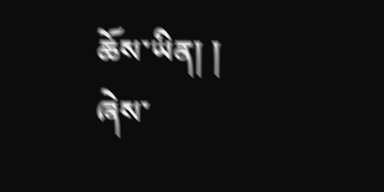ཆོས་ཡིན། ། ཞེས་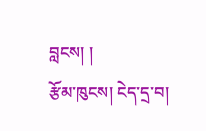བླངས། །
རྩོམ་ཁུངས། ངེད་དྲ་བ།